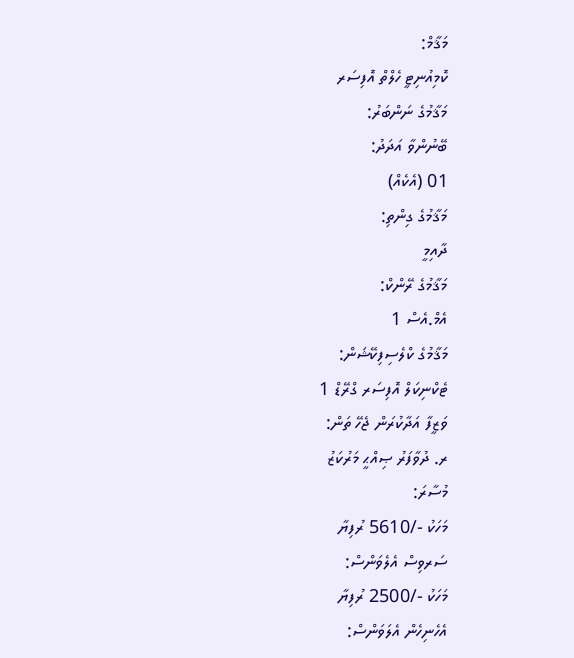މަޤާމް:
ކޮމިއުނިޓީ ހެލްތް އޮފިސަރ
މަޤާމުގެ ނަންބަރު:
ބޭނުންވާ އަދަދު:
01 (އެކެއް)
މަޤާމުގެ ގިންތި:
ދާއިމީ
މަޤާމުގެ ރޭންކް:
އެމް.އެސް 1
މަޤާމުގެ ކްލެސިފިކޭޝަން:
ޓެކްނިކަލް އޮފިސަރ ގްރޭޑް 1
ވަޒީފާ އަދާކުރަން ޖެހޭ ތަން:
ރ. ދުވާފަރު ޞިއްޙީ މަރުކަޒު
މުސާރަ:
މަހަކު -/5610 ރުފިޔާ
ސަރވިސް އެލެވަންސް:
މަހަކު -/2500 ރުފިޔާ
އެހެނިހެން އެލަވަންސް: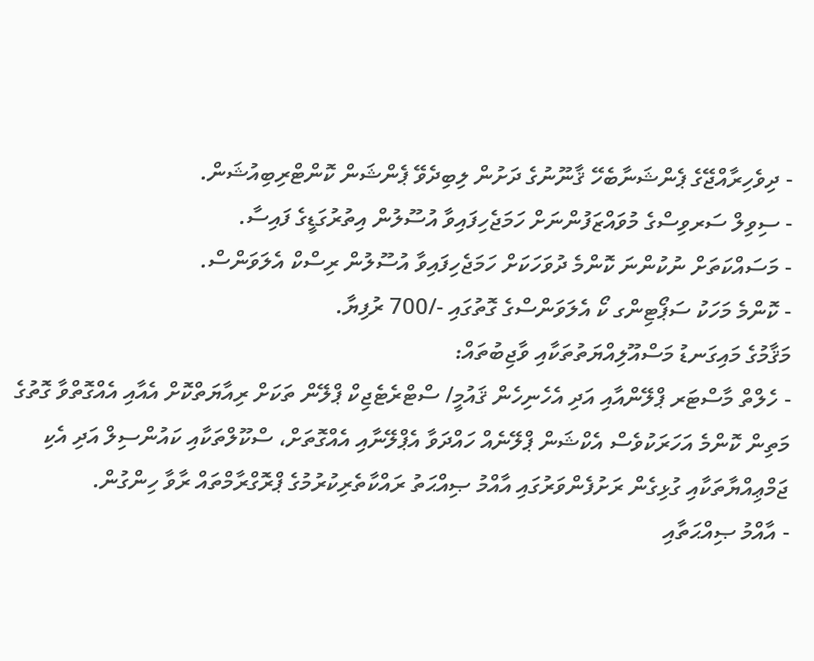- ދިވެހިރާއްޖޭގެ ޕެންޝަނާބެހޭ ޤާނޫނުގެ ދަށުން ލިބިދެވޭ ޕެންޝަން ކޮންޓްރިބިއުޝަން.
- ސިވިލް ސަރވިސްގެ މުވައްޒަފުންނަށް ހަމަޖެހިފައިވާ އުސޫލުން އިތުރުގަޑީގެ ފައިސާ.
- މަސައްކަތަށް ނުކުންނަ ކޮންމެ ދުވަހަކަށް ހަމަޖެހިފައިވާ އުސޫލުން ރިސްކް އެލަވަންސް.
- ކޮންމެ މަހަކު ސަޕޯޓިންގ ކޯ އެލަވަންސްގެ ގޮތުގައި -/700 ރުފިޔާ.
މަޤާމުގެ މައިގަނޑު މަސްއޫލިއްޔަތުތަކާއި ވާޖިބުތައް:
- ހެލްތް މާސްޓަރ ޕްލޭންއާއި އަދި އެހެނިހެން ޤައުމީ/ ސްޓްރެޓެޖިކް ޕްލޭން ތަކަށް ރިއާޔަތްކޮށް އެއާއި އެއްގޮތްވާ ގޮތުގެ މަތިން ކޮންމެ އަހަރަކުވެސް އެކްޝަން ޕްލޭނެއް ހައްދަވާ އެޕްލޭނާއި އެއްގޮތަށް، ސްކޫލްތަކާއި ކައުންސިލް އަދި އެކި ޖަމްޢިއްޔާތަކާއި ގުޅިގެން ރަށުފެންވަރުގައި އާއްމު ޞިއްޙަތު ރައްކާތެރިކުރުމުގެ ޕްރޮގްރާމްތައް ރާވާ ހިންގުން.
- އާއްމު ޞިއްޙަތާއި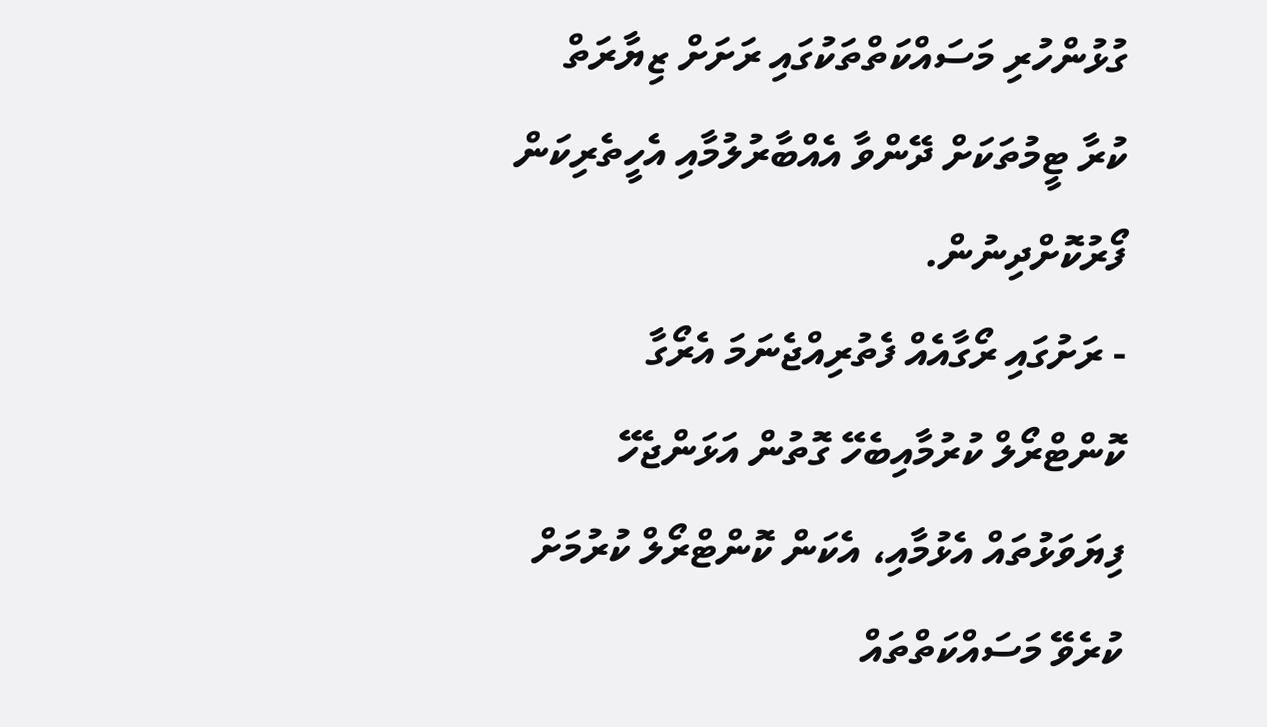ގުޅުންހުރި މަސައްކަތްތަކުގައި ރަށަށް ޒިޔާރަތް ކުރާ ޓީމުތަކަށް ދޭންވާ އެއްބާރުލުމާއި އެހީތެރިކަން ފޯރުކޮށްދިނުން.
- ރަށުގައި ރޯގާއެއް ފެތުރިއްޖެނަމަ އެރޯގާ ކޮންޓްރޯލް ކުރުމާއިބެހޭ ގޮތުން އަޅަންޖެހޭ ފިޔަވަޅުތައް އެޅުމާއި، އެކަން ކޮންޓްރޯލް ކުރުމަށް ކުރެވޭ މަސައްކަތްތައް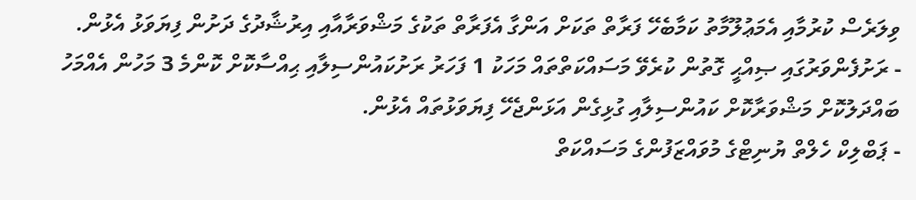ވިލަރެސް ކުރުމާއި އެމަޢުލޫމާތު ކަމާބެހޭ ފަރާތް ތަކަށް އަންގާ އެފަރާތް ތަކުގެ މަޝްވަރާއާއި އިރުޝާދުގެ ދަށުން ފިޔަވަޅު އެޅުން.
- ރަށުފެންވަރުގައި ޞިއްޙީ ގޮތުން ކުރެވޭ މަސައްކަތްތައް މަހަކު 1 ފަހަރު ރަށުކައުންސިލާއި ޙިއްސާކޮށް ކޮންމެ 3 މަހުން އެއްމަހު ބައްދަލުކޮށް މަޝްވަރާކޮށް ކައުންސިލާއި ގުޅިގެން އަޅަންޖެހޭ ފިޔަވަޅުތައް އެޅުން.
- ޕަބްލިކް ހެލްތް ޔުނިޓްގެ މުވައްޒަފުންގެ މަސައްކަތް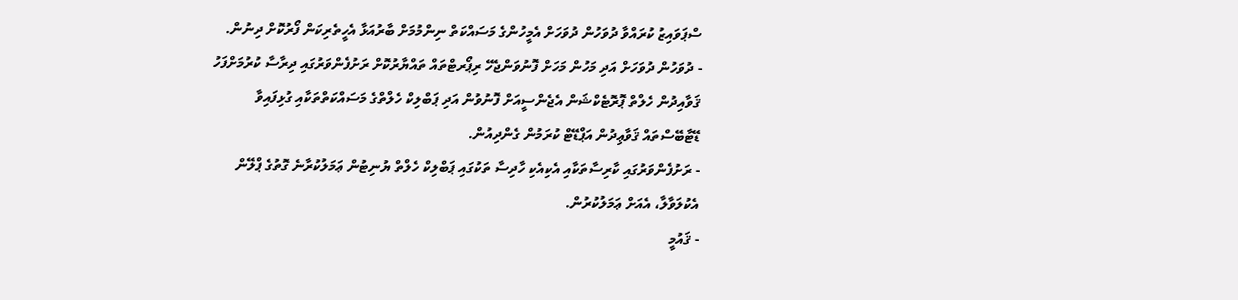ސްޕަވައިޒު ކުރައްވާ ދުވަހުން ދުވަހަށް އެމީހުންގެ މަސައްކަތް ނިންމުމަށް ބާރުއަޅާ އެހީތެރިކަން ފޯރުކޮށް ދިނުން.
- ދުވަހުން ދުވަހަށް އަދި މަހުން މަހަށް ފޮނުވަންޖެހޭ ރިޕޯރޓްތައް ތައްޔާރުކޮށް ރަށުފެންވަރުގައި ދިރާސާ ކުރުމަށްފަހު ޤަވާއިދުން ހެލްތް ޕޮރޮޓެކްޝަން އެޖެންސީއަށް ފޮނުވުން އަދި ޕަބްލިކް ހެލްތްގެ މަސައްކަތްތަކާއި ގުޅިފައިވާ ޑޭޓާބޭސްތައް ޤަވާޢިދުން އަޕްޑޭޓް ކުރަމުން ގެންދިއުން.
- ރަށުފެންވަރުގައި ކާރިސާތަކާއި އެކިއެކި ހާދިސާ ތަކުގައި ޕަބްލިކް ހެލްތް ޔުނިޓުން ޢަމަލުކުރާނެ ގޮތުގެ ޕްލޭން އެކުލަވާލާ، އެއަށް ޢަމަލުކުރުން.
- ޤައުމީ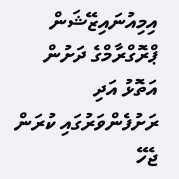އިމިއުނައިޒޭޝަން ޕްރޮގްރާމްގެ ދަށުން އަތޮޅު އަދި ރަށުފެންވަރުގައި ކުރަން ޖެހޭ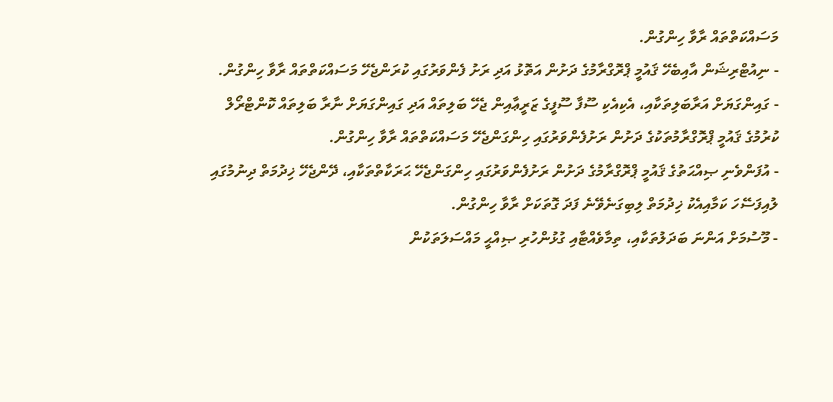މަސައްކަތްތައް ރާވާ ހިންގުން.
- ނިއުޓްރިޝަން އާއިބެހޭ ޤައުމީ ޕްރޮގްރާމުގެ ދަށުން އަތޮޅު އަދި ރަށު ފެންވަރުގައި ކުރަންޖެހޭ މަސައްކަތްތައް ރާވާ ހިންގުން.
- ގައިންގަޔަށް އަރާބަލިތަކާއި، އެކިއެކި ސޫފާ ސޫފީގެ ޒަރީޢާއިން ޖެހޭ ބަލިތައް އަދި ގައިންގަޔަށް ނާރާ ބަލިތައް ކޮންޓްރޯލް ކުރުމުގެ ޤައުމީ ޕްރޮގްރާމުތަކުގެ ދަށުން ރަށުފެންވަރުގައި ހިންގަންޖެހޭ މަސައްކަތްތައް ރާވާ ހިންގުން.
- އުފަންވެނި ޞިއްޙަތުގެ ޤައުމީ ޕްރޮގްރާމުގެ ދަށުން ރަށުފެންވަރުގައި ހިންގަންޖެހޭ ޙަރަކާތްތަކާއި، ދޭންޖެހޭ ޚިދުމަތް ދިނުމުގައި ލުއިފަސޭހަ ކަމާއިއެކު ޚިދުމަތް ލިބިގަނެވޭނެ ފަދަ ގޮތަކަށް ރާވާ ހިންގުން.
- މޫސުމަށް އަންނަ ބަދަލުތަކާއި، ތިމާވެއްޓާއި ގުޅުންހުރި ޞިއްޙީ މައްސަލަތަކުން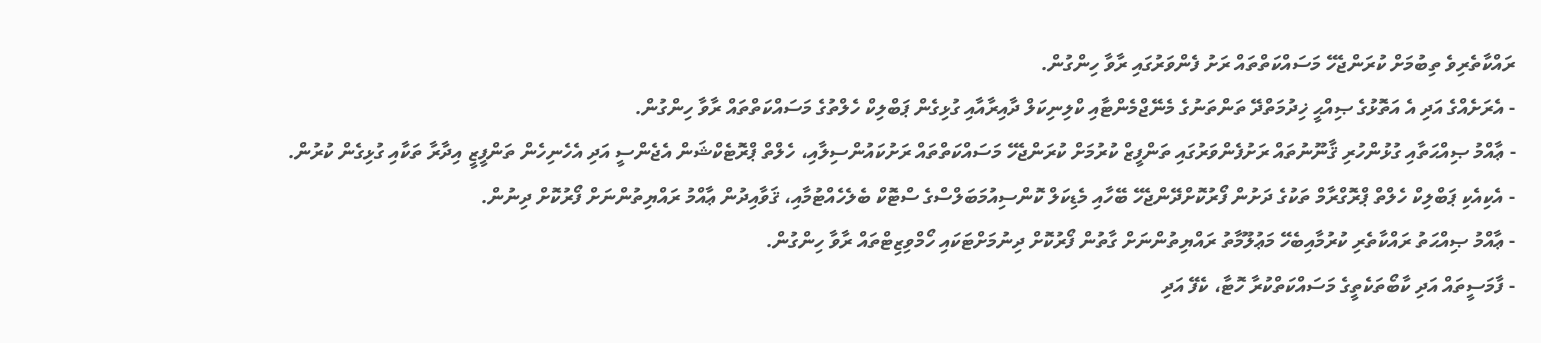ރައްކާތެރިވެ ތިބުމަށް ކުރަންޖެހޭ މަސައްކަތްތައް ރަށު ފެންވަރުގައި ރާވާ ހިންގުން.
- އެރަށެއްގެ އަދި އެ އަތޮޅުގެ ޞިއްޙީ ޚިދުމަތްދޭ ތަންތަނުގެ މެނޭޖްމެންޓާއި ކްލިނިކަލް ދާއިރާއާއި ގުޅިގެން ޕަބްލިކް ހެލްތުގެ މަސައްކަތްތައް ރާވާ ހިންގުން.
- ޢާއްމު ޞިއްޙަތާއި ގުޅުންހުރި ޤާނޫނުތައް ރަށުފެންވަރުގައި ތަންފީޒް ކުރުމަށް ކުރަންޖެހޭ މަސައްކަތްތައް ރަށުކައުންސިލާއި، ހެލްތް ޕްރޮޓެކްޝަން އެޖެންސީ އަދި އެހެނިހެން ތަންފީޒީ އިދާރާ ތަކާއި ގުޅިގެން ކުރުން.
- އެކިއެކި ޕަބްލިކް ހެލްތް ޕްރޮގްރާމް ތަކުގެ ދަށުން ފޯރުކޮށްދޭންޖެހޭ ބޭހާއި މެޑިކަލް ކޮންސިއުމަބަލްސްގެ ސްޓޮކް ބެލެހެއްޓުމާއި، ޤަވާއިދުން ޢާއްމު ރައްޔިތުންނަށް ފޯރުކޮށް ދިނުން.
- ޢާއްމު ޞިއްޙަތު ރައްކާތެރި ކުރުމާއިބެހޭ މަޢުލޫމާތު ރައްޔިތުންނަށް ގާތުން ފޯރުކޮށް ދިނުމަށްޓަކައި ހޯމްވިޒިޓްތައް ރާވާ ހިންގުން.
- ފާމަސީތައް އަދި ކާބޯތަކެތީގެ މަސައްކަތްކުރާ ހޮޓާ، ކެފޭ އަދި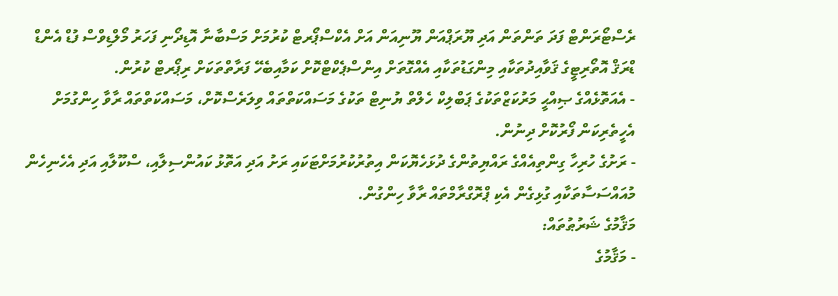ރެސްޓޯރަންޓް ފަދަ ތަންތަން އަދި ޔޫރަޕްއަން ޔޫނިއަން އަށް އެކްސްޕޯރޓް ކުރުމަށް މަސްބާނާ އޮޑިދޯނި ފަހަރު މޯލްޑިވްސް ފުޑް އެންޑް ޑްރަޤް އޮތޯރިޓީގެ ޤަވާއިދުތަކާއި މިންގަޑުތަކާއި އެއްގޮތަށް އިންސްޕެކްޓްކޮށް ކަމާއިބެހޭ ފަރާތްތަކަށް ރިޕޯރޓް ކުރުން.
- އެއަތޮޅެއްގެ ޞިއްޙީ މަރުކަޒްތަކުގެ ޕަބްލިކް ހެލްތް ޔުނިޓް ތަކުގެ މަސައްކަތްތައް ވިލަރެސްކޮށް، މަސައްކަތްތައް ރާވާ ހިންގުމަށް އެހީތެރިކަން ފޯރުކޮށް ދިނުން.
- ރަށުގެ ހުރިހާ ގިންތިއެއްގެ ރައްޔިތުންގެ ދުޅަހެޔޮކަން އިތުރުކުރުމަށްޓަކައި ރަށު އަދި އަތޮޅު ކައުންސިލާއި، ސްކޫލާއި އަދި އެހެނިހެން މުއައްސަސާތަކާއި ގުޅިގެން އެކި ޕްރޮގްރާމްތައް ރާވާ ހިންގުން.
މަޤާމުގެ ޝަރުޠުތައް:
- މަޤާމުގެ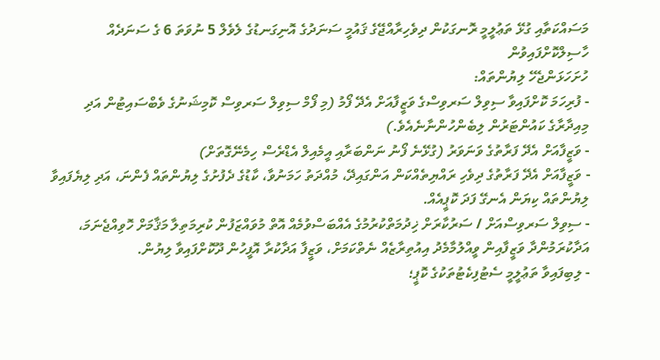މަސައްކަތާއި ގުޅޭ ތަޢުލީމީ ރޮނގަކުން ދިވެހިރާއްޖޭގެ ޤައުމީ ސަނަދުގެ އޮނިގަނޑުގެ ލެވެލް 5 ނުވަތަ 6 ގެ ސަނަދެއް ހާސިލްކޮށްފައިވުން
ހުށަހަޅަންޖެހޭ ލިޔުންތައް:
- ފުރިހަމަ ކޮށްފައިވާ ސިވިލް ސަރވިސްގެ ވަޒީފާއަށް އެދޭ ފޯމު (މި ފޯމް ސިވިލް ސަރވިސް ކޮމިޝަނުގެ ވެބްސައިޓުން އަދި މިއިދާރާގެ ކައުންޓަރުން ލިބެންހުންނާނެއެވެ.)
- ވަޒީފާއަށް އެދޭ ފަރާތުގެ ވަނަވަރު (ގުޅޭނެ ފޯނު ނަންބަރާއި އީމެއިލް އެޑްރެސް ހިމެނޭގޮތަށް)
- ވަޒީފާއަށް އެދޭ ފަރާތުގެ ދިވެހި ރައްޔިތެއްކަން އަންގައިދޭ، މުއްދަތު ހަމަނުވާ، ކާޑުގެ ދެފުށުގެ ލިޔުންތައް ފެންނަ، އަދި ލިޔެފައިވާ ލިޔުންތައް ކިޔަން އެނގޭ ފަދަ ކޮޕީއެއް.
- ސިވިލް ސަރވިސްއަށް / ސަރުކާރަށް ޚިދުމަތްކުރުމުގެ އެއްބަސްވުމެއް އޮތް މުވައްޒަފުން ކުރިމަތިލާ މަޤާމަށް ހޮވިއްޖެނަމަ، އަދާކުރަމުންދާ ވަޒީފާއިން ވީއްލުމާމެދު އިއުތިރާޒެއް ނެތްކަމަށް، ވަޒީފާ އަދާކުރާ އޮފީހުން ދޫކޮށްފައިވާ ލިޔުން.
- ލިބިފައިވާ ތަޢުލީމީ ސެޓުފިކެޓުތަކުގެ ކޮޕީ؛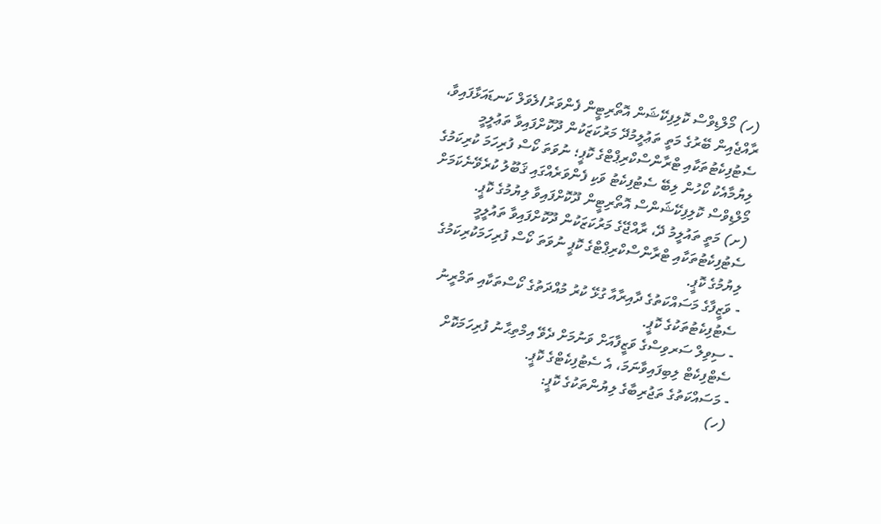(ހ) މޯލްޑިވްސް ކޮލިފިކޭޝަން އޮތޯރިޓީން ފެންވަރު/ލެވަލް ކަނޑައަޅާފައިވާ، ރާއްޖެއިން ބޭރުގެ މަތީ ތަޢުލީމުދޭ މަރުކަޒަކުން ދޫކޮށްފައިވާ ތަޢުލީމީ ސެޓުފިކެޓުތަކާއި ޓްރާންސްކްރިޕްޓްގެ ކޮޕީ؛ ނުވަތަ ކޯސް ފުރިހަމަ ކުރިކަމުގެ ލިޔުމާއެކު ކޯހުން ލިބޭ ސެޓުފިކެޓު ވަކި ފެންވަރެއްގައި ޤަބޫލު ކުރެވޭނެކަމަށް މޯލްޑިވްސް ކޮލިފިކޭޝަންސް އޮތޯރިޓީން ދޫކޮށްފައިވާ ލިޔުމުގެ ކޮޕީ.
(ށ) މަތީ ތައުލީމު ދޭ، ރާއްޖޭގެ މަރުކަޒަކުން ދޫކޮށްފައިވާ ތައުލީމީ ސެޓުފިކެޓުތަކާއި ޓްރާންސްކްރިޕްޓްގެ ކޮޕީ ނުވަތަ ކޯސް ފުރިހަމަކުރިކަމުގެ ލިޔުމުގެ ކޮޕީ.
- ވަޒީފާގެ މަސައްކަތުގެ ދާއިރާއާ ގުޅޭ ކުރު މުއްދަތުގެ ކޯސްތަކާއި ތަމްރީނު ސެޓުފިކެޓުތަކުގެ ކޮޕީ.
- ސިވިލް ސަރވިސްގެ ވަޒީފާއަށް ވަނުމަށް ދެވޭ އިމްތިޙާނު ފުރިހަމަކޮށް ސެޓްފިކެޓް ލިބިފައިވާނަމަ، އެ ސެޓުފިކެޓްގެ ކޮޕީ.
- މަސައްކަތުގެ ތަޖުރިބާގެ ލިޔުންތަކުގެ ކޮޕީ:
(ހ)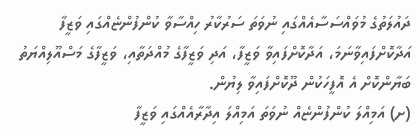ދައުލަތުގެ މުވައްސަސާއެއްގައި ނުވަތަ ސަރުކާރު ހިއްސާވާ ކުންފުންޏެއްގައި ވަޒީފާ އަދާކޮށްފައިވާނަމަ، އަދާކޮށްފައިވާ ވަޒީފާ، އަދި ވަޒީފާގެ މުއްދަތާއި، ވަޒީފާގެ މަސްއޫލިއްޔަތު ބަޔާންކޮށް އެ އޮފީހަކުން ދޫކޮށްފައިވާ ލިޔުން.
(ށ) އަމިއްލަ ކުންފުންޏެއް ނުވަތަ އަމިއްލަ އިދާރާއެއްގައި ވަޒީފާ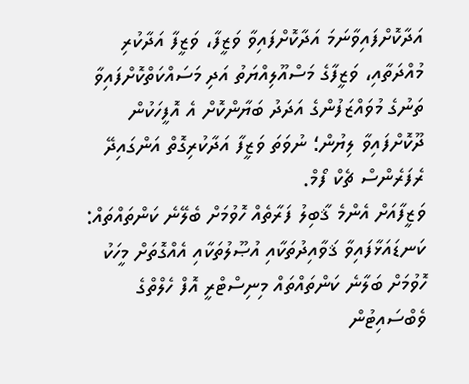އަދާކޮށްފައިވާނަމަ އަދާކޮށްފައިވާ ވަޒީފާ، ވަޒީފާ އަދާކުރި މުއްދަތާއި، ވަޒީފާގެ މަސްއޫލިއްޔަތު އަދި މަސައްކަތްކޮށްފައިވާ ތަނުގެ މުވައްޒަފުންގެ އަދަދު ބަޔާންކޮށް އެ އޮފީހަކުން ދޫކޮށްފައިވާ ލިޔުން؛ ނުވަތަ ވަޒީފާ އަދާކުރިގޮތް އަންގައިދޭ ރެފަރެންސް ޗެކް ފޯމް.
ވަޒީފާއަށް އެންމެ ޤާބިލު ފަރާތެއް ހޮވުމަށް ބެލޭނެ ކަންތައްތައް:
ކަނޑައަޅާފައިވާ ޤަވާއިދުތަކާއި އުޞޫލުތަކާއި އެއްގޮތަށް މީހަކު ހޮވުމަށް ބަލާނެ ކަންތައްތައް މިނިސްޓްރީ އޮފް ހެލްތްގެ ވެބްސައިޓުން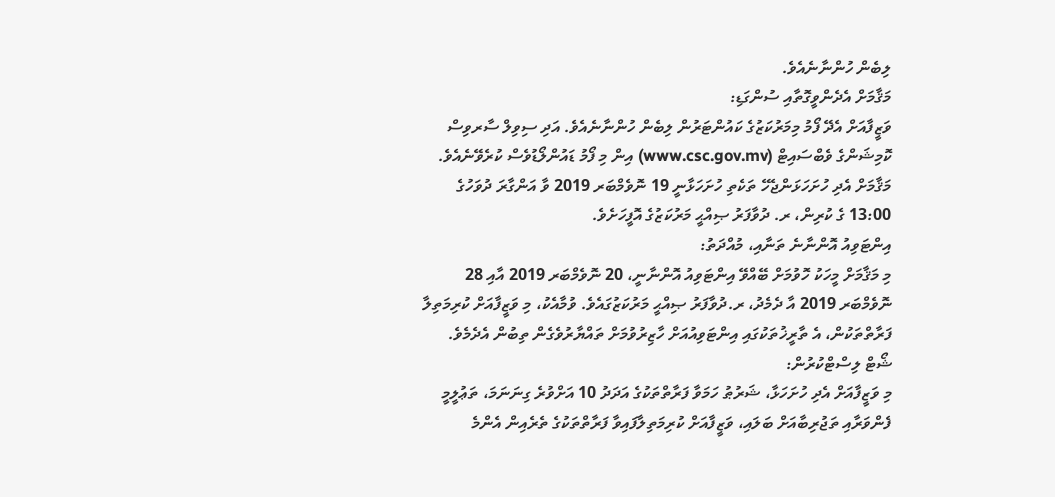ލިބެން ހުންނާނެއެވެ.
މަޤާމަށް އެދެންވީގޮތާއި ސުންގަޑި:
ވަޒީފާއަށް އެދޭ ފޯމު މިމަރުކަޒުގެ ކައުންޓަރުން ލިބެން ހުންނާނެއެވެ. އަދި ސިވިލް ސާރވިސް ކޮމިޝަންގެ ވެބްސައިޓް (www.csc.gov.mv) އިން މި ފޯމު ޑައުންލޯޑުވެސް ކުރެވޭނެއެވެ. މަޤާމަށް އެދި ހުށަހަޅަންޖެހޭ ތަކެތި ހުށަހަޅާނީ 19 ނޮވެމްބަރ 2019 ވާ އަންގާރަ ދުވަހުގެ 13:00 ގެ ކުރިން، ރ. ދުވާފަރު ޞިއްޙީ މަރުކަޒުގެ އޮފީހަށެވެ.
އިންޓަވިއު އޮންނާނެ ތަނާއި، މުއްދަތު:
މި މަޤާމަށް މީހަކު ހޮވުމަށް ބޭއްވޭ އިންޓަވިއު އޮންނާނީ، 20 ނޮވެމްބަރ 2019 އާއި 28 ނޮވެމްބަރ 2019 އާ ދެމެދު، ރ.ދުވާފަރު ޞިއްޙީ މަރުކަޒުގައެވެ. ވުމާއެކު، މި ވަޒީފާއަށް ކުރިމަތިލާ ފަރާތްތަކުން، އެ ތާރީޚުތަކުގައި އިންޓަވިއުއަށް ހާޒިރުވުމަށް ތައްޔާރުވެގެން ތިބުން އެދެމެވެ.
ޝޯޓް ލިސްޓްކުރުން:
މި ވަޒީފާއަށް އެދި ހުށަހަޅާ، ޝަރުޠު ހަމަވާ ފަރާތްތަކުގެ އަދަދު 10 އަށްވުރެ ގިނަނަމަ، ތަޢުލީމީ ފެންވަރާއި ތަޖުރިބާއަށް ބަލައި، ވަޒީފާއަށް ކުރިމަތިލާފައިވާ ފަރާތްތަކުގެ ތެރެއިން އެންމެ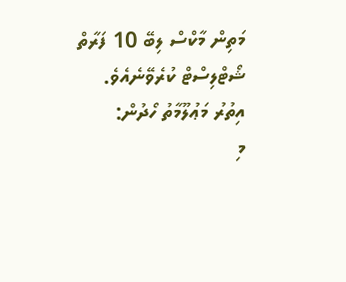މަތިން މާކްސް ލިބޭ 10 ފަރާތް ޝޯޓްލިސްޓް ކުރެވޭނެއެވެ.
އިތުރު މަޢުލޫމާތު ހޯދުން:
މި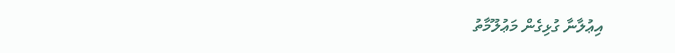އިޢުލާނާ ގުޅިގެން މަޢުލޫމާތު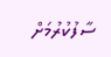ސާފުކުރުމަށް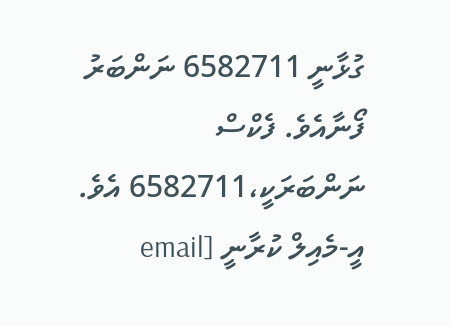ގުޅާނީ 6582711 ނަންބަރު ފޯނާއެވެ. ފެކްސް ނަންބަރަކީ،6582711 އެވެ. އީ-މެއިލް ކުރާނީ [email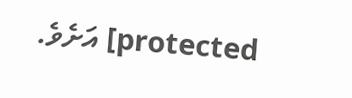protected] އަށެވެ.